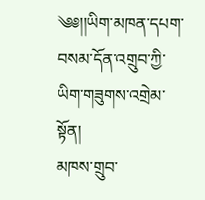༄༅།།ཡིག་མཁན་དཔག་བསམ་དོན་འགྲུབ་ཀྱི་ཡིག་གཟུགས་འགྲེམ་སྟོན།
མཁས་གྲུབ་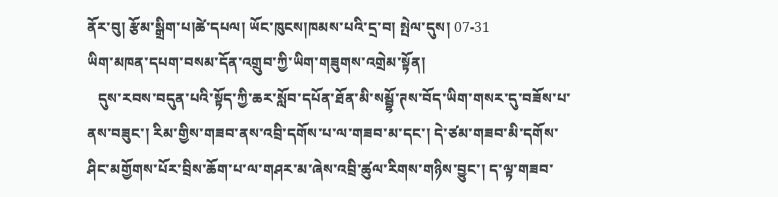ནོར་བུ། རྩོམ་སྒྲིག་པ།ཚེ་དཔལ། ཡོང་ཁུངས།ཁམས་པའི་དྲ་བ། སྤེལ་དུས། 07-31
ཡིག་མཁན་དཔག་བསམ་དོན་འགྲུབ་ཀྱི་ཡིག་གཟུགས་འགྲེམ་སྟོན།
   དུས་རབས་བདུན་པའི་སྟོད་ཀྱི་ཆར་སློབ་དཔོན་ཐོན་མི་སམྦྷོ་ཊས་བོད་ཡིག་གསར་དུ་བཟོས་པ་ནས་བཟུང་། རིམ་གྱིས་གཟབ་ནས་འབྲི་དགོས་པ་ལ་གཟབ་མ་དང་། དེ་ཙམ་གཟབ་མི་དགོས་ཤིང་མགྱོགས་པོར་བྲིས་ཆོག་པ་ལ་གཤར་མ་ཞེས་འབྲི་ཚུལ་རིགས་གཉིས་བྱུང་། ད་ལྟ་གཟབ་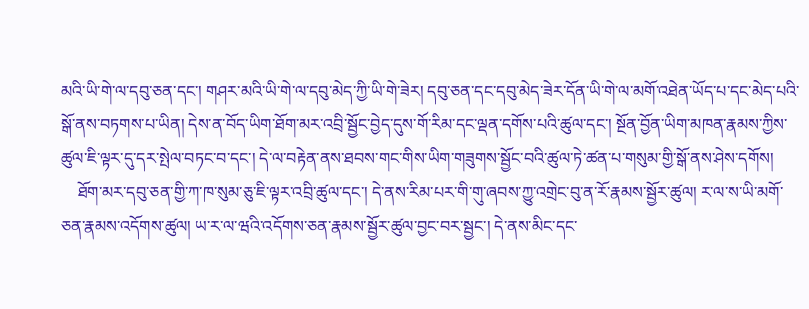མའི་ཡི་གེ་ལ་དབུ་ཅན་དང་། གཤར་མའི་ཡི་གེ་ལ་དབུ་མེད་ཀྱི་ཡི་གེ་ཟེར། དབུ་ཅན་དང་དབུ་མེད་ཟེར་དོན་ཡི་གེ་ལ་མགོ་འཐེན་ཡོད་པ་དང་མེད་པའི་སྒོ་ནས་བཏགས་པ་ཡིན། དེས་ན་བོད་ཡིག་ཐོག་མར་འབྲི་སྦྱོང་བྱེད་དུས་གོ་རིམ་དང་ལྡན་དགོས་པའི་ཚུལ་དང་། སྔོན་བྱོན་ཡིག་མཁན་རྣམས་ཀྱིས་ཚུལ་ཇི་ལྟར་དུ་དར་སྤེལ་བཏང་བ་དང་། དེ་ལ་བརྟེན་ནས་ཐབས་གང་གིས་ཡིག་གཟུགས་སྦྱོང་བའི་ཚུལ་ཏེ་ཚན་པ་གསུམ་གྱི་སྒོ་ནས་ཤེས་དགོས།
    ཐོག་མར་དབུ་ཅན་གྱི་ཀ་ཁ་སུམ་ཅུ་ཇི་ལྟར་འབྲི་ཚུལ་དང་། དེ་ནས་རིམ་པར་གི་གུ་ཞབས་ཀྱུ་འགྲེང་བུ་ན་རོ་རྣམས་སྦྱོར་ཚུལ། ར་ལ་ས་ཡི་མགོ་ཅན་རྣམས་འདོགས་ཚུལ། ཡ་ར་ལ་ཝའི་འདོགས་ཅན་རྣམས་སྦྱོར་ཚུལ་བྱང་བར་སྦྱང་། དེ་ནས་མིང་དང་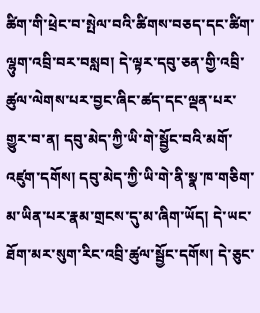ཚིག་གི་ཕྲེང་བ་སྤེལ་བའི་ཚིགས་བཅད་དང་ཚིག་ལྷུག་འབྲི་བར་བསླབ། དེ་ལྟར་དབུ་ཅན་གྱི་འབྲི་ཚུལ་ལེགས་པར་བྱང་ཞིང་ཚད་དང་ལྡན་པར་གྱུར་བ་ན། དབུ་མེད་ཀྱི་ཡི་གེ་སྦྱོང་བའི་མགོ་འཛུག་དགོས། དབུ་མེད་ཀྱི་ཡི་གེ་ནི་སྣ་ཁ་གཅིག་མ་ཡིན་པར་རྣམ་གྲངས་དུ་མ་ཞིག་ཡོད། དེ་ཡང་ཐོག་མར་སུག་རིང་འབྲི་ཚུལ་སྦྱོང་དགོས། དེ་ཅུང་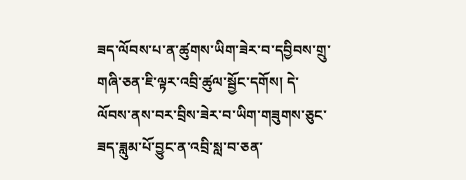ཟད་ལོབས་པ་ན་ཚུགས་ཡིག་ཟེར་བ་དབྱིབས་གྲུ་གཞི་ཅན་ཇི་ལྟར་འབྲི་ཚུལ་སྦྱོང་དགོས། དེ་ལོབས་ནས་བར་བྲིས་ཟེར་བ་ཡིག་གཟུགས་ཅུང་ཟད་ཟླུམ་པོ་བྱུང་ན་འབྲི་སླ་བ་ཅན་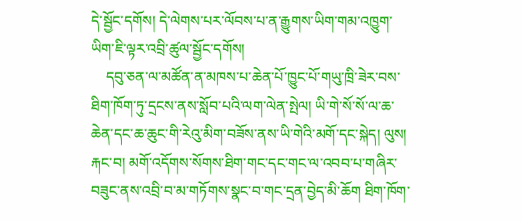དེ་སྦྱོང་དགོས། དེ་ལེགས་པར་ལོབས་པ་ན་རྒྱུགས་ཡིག་གམ་འཁྱུག་ཡིག་ཇི་ལྟར་འབྲི་ཚུལ་སྦྱོང་དགོས།
    དབུ་ཅན་ལ་མཚོན་ན་མཁས་པ་ཆེན་པོ་ཁྱུང་པོ་གཡུ་ཁྲི་ཟེར་བས་ཐིག་ཁོག་ཏུ་དྲངས་ནས་སློབ་པའི་ལག་ལེན་སྤེལ། ཡི་གེ་སོ་སོ་ལ་ཆ་ཆེན་དང་ཆ་ཆུང་གི་རེའུ་མིག་བཟོས་ནས་ཡི་གེའི་མགོ་དང་སྐེད། ལུས། རྐང་བ། མགོ་འདོགས་སོགས་ཐིག་གང་དང་གང་ལ་འབབ་པ་གཞིར་བཟུང་ནས་འབྲི་བ་མ་གཏོགས་སྣང་བ་གང་དྲན་བྱེད་མི་ཆོག ཐིག་ཁོག་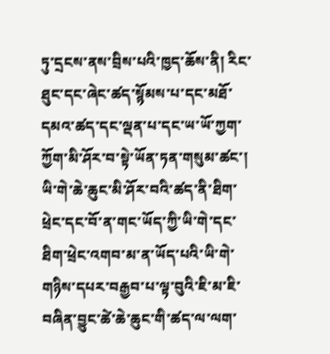ཏུ་དྲངས་ནས་བྲིས་པའི་ཁྱད་ཆོས་ནི། རིང་ཐུང་དང་ཞེང་ཚད་སྙོམས་པ་དང་མཐོ་དམའ་ཚད་དང་ལྡན་པ་དང་ཡ་ཡོ་ཀྱག་ཀྱོག་མི་ཤོར་བ་སྟེ་ཡོན་ཏན་གསུམ་ཚང་། ཡི་གེ་ཆེ་ཆུང་མི་ཤོར་བའི་ཚད་ནི་ཐིག་ཕྲེང་དང་བོ་ན་གང་ཡོད་ཀྱི་ཡི་གེ་དང་ཐིག་ཕྲེང་འགབ་མ་ན་ཡོད་པའི་ཡི་གེ་གཉིས་དཔར་བརྒྱབ་པ་ལྟ་བུའི་ཇི་མ་ཇི་བཞིན་བྱུང་ཚེ་ཆེ་ཆུང་གི་ཚད་ལ་ལག་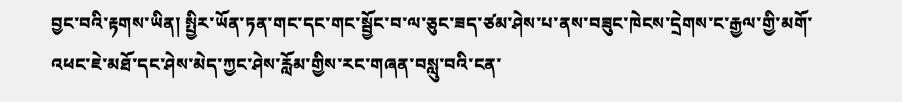བྱང་བའི་རྟགས་ཡིན། སྤྱིར་ཡོན་ཏན་གང་དང་གང་སྦྱོང་བ་ལ་ཅུང་ཟད་ཙམ་ཤེས་པ་ནས་བཟུང་ཁེངས་དྲེགས་ང་རྒྱལ་གྱི་མགོ་འཕང་ཇེ་མཐོ་དང་ཤེས་མེད་ཀྱང་ཤེས་རློམ་གྱིས་རང་གཞན་བསླུ་བའི་ངན་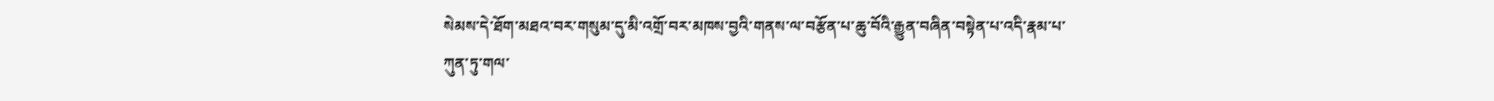སེམས་དེ་ཐོག་མཐའ་བར་གསུམ་དུ་མི་འགྲོ་བར་མཁས་བྱའི་གནས་ལ་བརྩོན་པ་ཆུ་བོའི་རྒྱུན་བཞིན་བསྟེན་པ་འདི་རྣམ་པ་ཀུན་ཏུ་གལ་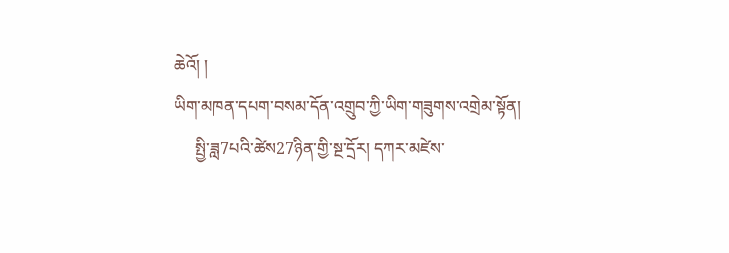ཆེའོ། །
ཡིག་མཁན་དཔག་བསམ་དོན་འགྲུབ་ཀྱི་ཡིག་གཟུགས་འགྲེམ་སྟོན།
     སྤྱི་ཟླ7པའི་ཚེས27ཉིན་གྱི་སྔ་དྲོར། དཀར་མཛེས་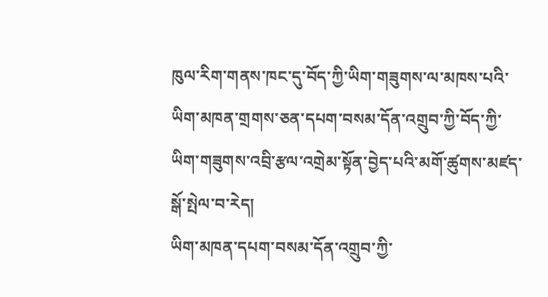ཁུལ་རིག་གནས་ཁང་དུ་བོད་ཀྱི་ཡིག་གཟུགས་ལ་མཁས་པའི་ཡིག་མཁན་གྲགས་ཅན་དཔག་བསམ་དོན་འགྲུབ་ཀྱི་བོད་ཀྱི་ཡིག་གཟུགས་འབྲི་རྩལ་འགྲེམ་སྟོན་བྱེད་པའི་མགོ་ཚུགས་མཛད་སྒོ་སྤེལ་བ་རེད།
ཡིག་མཁན་དཔག་བསམ་དོན་འགྲུབ་ཀྱི་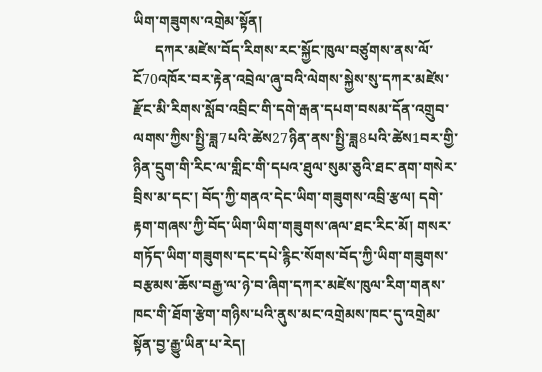ཡིག་གཟུགས་འགྲེམ་སྟོན།
      དཀར་མཛེས་བོད་རིགས་རང་སྐྱོང་ཁུལ་བཙུགས་ནས་ལོ་ངོ70འཁོར་བར་རྟེན་འབྲེལ་ཞུ་བའི་ལེགས་སྐྱེས་སུ་དཀར་མཛེས་རྫོང་མི་རིགས་སློབ་འབྲིང་གི་དགེ་རྒན་དཔག་བསམ་དོན་འགྲུབ་ལགས་ཀྱིས་སྤྱི་ཟླ7པའི་ཚེས27ཉིན་ནས་སྤྱི་ཟླ8པའི་ཚེས1བར་གྱི་ཉིན་དྲུག་གི་རིང་ལ་གླིང་གི་དཔའ་ཐུལ་སུམ་ཅུའི་ཐང་ནག་གསེར་བྲིས་མ་དང་། བོད་ཀྱི་གནའ་དེང་ཡིག་གཟུགས་འབྲི་རྩལ། དགེ་རྟག་གཞས་ཀྱི་བོད་ཡིག་ཡིག་གཟུགས་ཞལ་ཐང་རིང་མོ། གསར་གཏོད་ཡིག་གཟུགས་དང་དཔེ་རྙིང་སོགས་བོད་ཀྱི་ཡིག་གཟུགས་བརྩམས་ཆོས་བརྒྱ་ལ་ཉེ་བ་ཞིག་དཀར་མཛེས་ཁུལ་རིག་གནས་ཁང་གི་ཐོག་རྩེག་གཉིས་པའི་ནུས་མང་འགྲེམས་ཁང་དུ་འགྲེམ་སྟོན་བྱ་རྒྱུ་ཡིན་པ་རེད།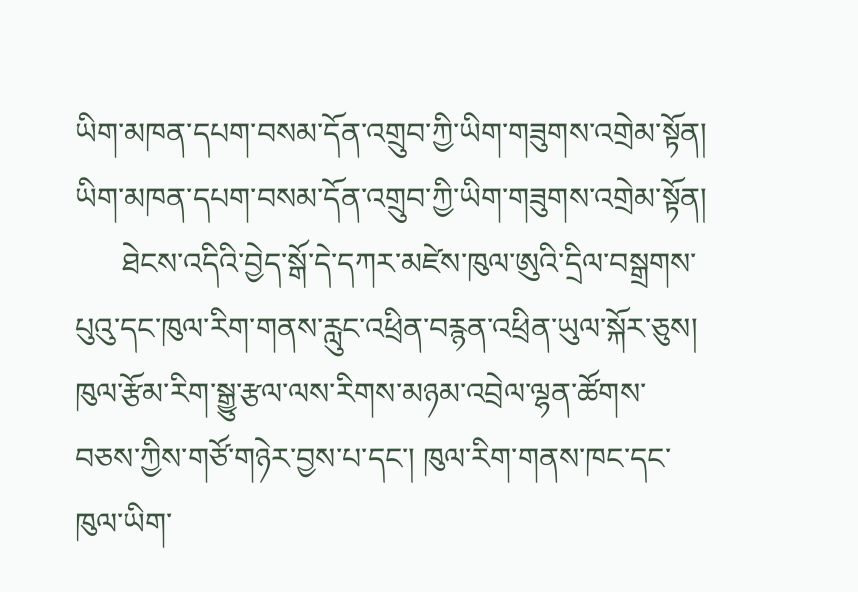ཡིག་མཁན་དཔག་བསམ་དོན་འགྲུབ་ཀྱི་ཡིག་གཟུགས་འགྲེམ་སྟོན།
ཡིག་མཁན་དཔག་བསམ་དོན་འགྲུབ་ཀྱི་ཡིག་གཟུགས་འགྲེམ་སྟོན།
      ཐེངས་འདིའི་བྱེད་སྒོ་དེ་དཀར་མཛེས་ཁུལ་ཨུའི་དྲིལ་བསྒྲགས་པུའུ་དང་ཁུལ་རིག་གནས་རླུང་འཕྲིན་བརྙན་འཕྲིན་ཡུལ་སྐོར་ཅུས། ཁུལ་རྩོམ་རིག་སྒྱུ་རྩལ་ལས་རིགས་མཉམ་འབྲེལ་ལྷན་ཚོགས་བཅས་ཀྱིས་གཙོ་གཉེར་བྱས་པ་དང་། ཁུལ་རིག་གནས་ཁང་དང་ཁུལ་ཡིག་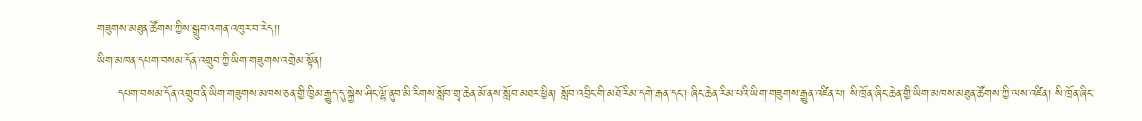གཟུགས་མཐུན་ཚོགས་ཀྱིས་སྒྲུབ་འགན་འཁུར་བ་རེད།།
ཡིག་མཁན་དཔག་བསམ་དོན་འགྲུབ་ཀྱི་ཡིག་གཟུགས་འགྲེམ་སྟོན།
     དཔག་བསམ་དོན་འགྲུབ་ནི་ཡིག་གཟུགས་མཁས་ཅན་གྱི་ཁྱིམ་རྒྱུད་དུ་སྐྱེས་ཤིང་ལྷོ་ནུབ་མི་རིགས་སློབ་གྲྭ་ཆེན་མོ་ནས་སློབ་མཐར་ཕྱིན། སློབ་འབྲིང་གི་མཐོ་རིམ་དགེ་རྒན་དང་། ཞིང་ཆེན་རིམ་པའི་ཡིག་གཟུགས་རྒྱུན་འཛིན་པ། སི་ཁྲོན་ཞིང་ཆེན་གྱི་ཡིག་མཁས་མཐུན་ཚོགས་ཀྱི་ལས་འཛིན། སི་ཁྲོན་ཞིང་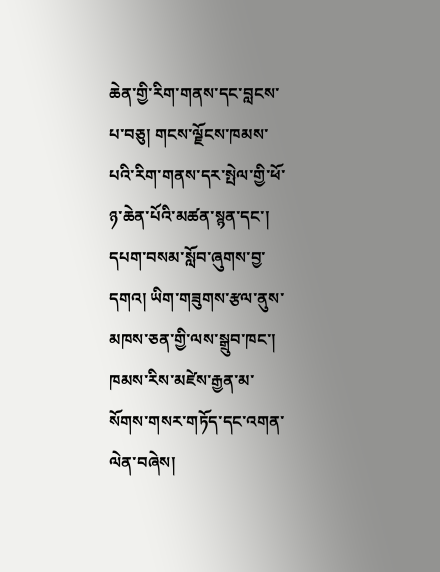ཆེན་གྱི་རིག་གནས་དང་བླངས་པ་བཅུ། གངས་ལྗོངས་ཁམས་པའི་རིག་གནས་དར་སྤེལ་གྱི་ཕོ་ཉ་ཆེན་པོའི་མཚན་སྙན་དང་། དཔག་བསམ་སློབ་ཞུགས་བྱ་དགའ། ཡིག་གཟུགས་རྩལ་ནུས་མཁས་ཅན་གྱི་ལས་སྒྲུབ་ཁང་། ཁམས་རིས་མཛེས་རྒྱན་མ་སོགས་གསར་གཏོད་དང་འགན་ལེན་བཞེས།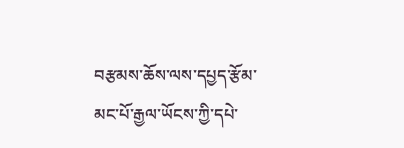བརྩམས་ཆོས་ལས་དཔྱད་རྩོམ་མང་པོ་རྒྱལ་ཡོངས་ཀྱི་དཔེ་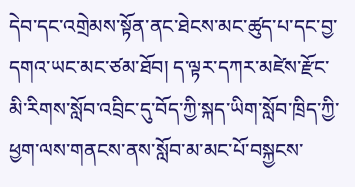དེབ་དང་འགྲེམས་སྟོན་ནང་ཐེངས་མང་ཚུད་པ་དང་བྱ་དགའ་ཡང་མང་ཙམ་ཐོབ། ད་ལྟར་དཀར་མཛེས་རྫོང་མི་རིགས་སློབ་འབྲིང་དུ་བོད་ཀྱི་སྐད་ཡིག་སློབ་ཁྲིད་ཀྱི་ཕྱག་ལས་གནངས་ནས་སློབ་མ་མང་པོ་བསྐྱངས་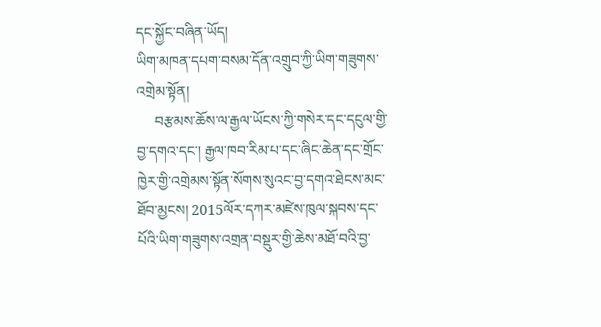དང་སྐྱོང་བཞིན་ཡོད།
ཡིག་མཁན་དཔག་བསམ་དོན་འགྲུབ་ཀྱི་ཡིག་གཟུགས་འགྲེམ་སྟོན།
     བརྩམས་ཆོས་ལ་རྒྱལ་ཡོངས་ཀྱི་གསེར་དང་དངུལ་གྱི་བྱ་དགའ་དང་། རྒྱལ་ཁབ་རིམ་པ་དང་ཞིང་ཆེན་དང་གྲོང་ཁྱེར་གྱི་འགྲེམས་སྟོན་སོགས་སུའང་བྱ་དགའ་ཐེངས་མང་ཐོབ་མྱངས། 2015ལོར་དཀར་མཛེས་ཁུལ་སྐབས་དང་པོའི་ཡིག་གཟུགས་འགྲན་བསྡུར་གྱི་ཆེས་མཐོ་བའི་བྱ་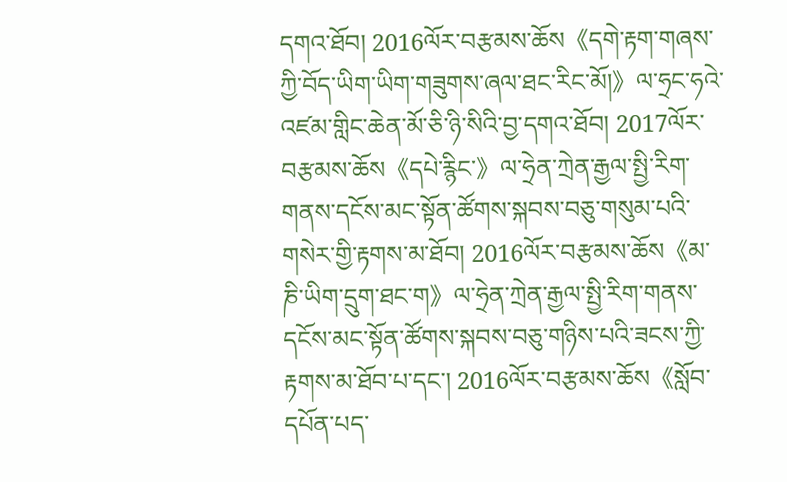དགའ་ཐོབ། 2016ལོར་བརྩམས་ཆོས《དགེ་རྟག་གཞས་ཀྱི་བོད་ཡིག་ཡིག་གཟུགས་ཞལ་ཐང་རིང་མོ།》ལ་ཧྲང་ཧའེ་འཛམ་གླིང་ཆེན་མོ་ཅི་ཉི་སིའི་བྱ་དགའ་ཐོབ། 2017ལོར་བརྩམས་ཆོས《དཔེ་རྙིང་》ལ་ཧྲེན་ཀྲེན་རྒྱལ་སྤྱི་རིག་གནས་དངོས་མང་སྟོན་ཚོགས་སྐབས་བཅུ་གསུམ་པའི་གསེར་གྱི་རྟགས་མ་ཐོབ། 2016ལོར་བརྩམས་ཆོས《མ་ཎི་ཡིག་དྲུག་ཐང་ག》ལ་ཧྲེན་ཀྲེན་རྒྱལ་སྤྱི་རིག་གནས་དངོས་མང་སྟོན་ཚོགས་སྐབས་བཅུ་གཉིས་པའི་ཟངས་ཀྱི་རྟགས་མ་ཐོབ་པ་དང་། 2016ལོར་བརྩམས་ཆོས《སློབ་དཔོན་པད་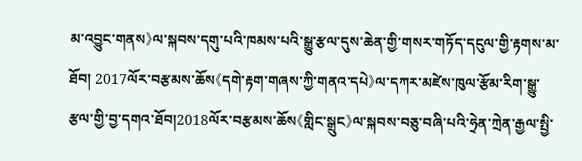མ་འབྱུང་གནས》ལ་སྐབས་དགུ་པའི་ཁམས་པའི་སྒྱུ་རྩལ་དུས་ཆེན་གྱི་གསར་གཏོད་དངུལ་གྱི་རྟགས་མ་ཐོབ། 2017ལོར་བརྩམས་ཆོས《དགེ་རྟག་གཞས་ཀྱི་གནའ་དཔེ》ལ་དཀར་མཛེས་ཁུལ་རྩོམ་རིག་སྒྱུ་རྩལ་གྱི་བྱ་དགའ་ཐོབ།2018ལོར་བརྩམས་ཆོས《གླིང་སྒྲུང》ལ་སྐབས་བཅུ་བཞི་པའི་ཧྲེན་ཀྲེན་རྒྱལ་སྤྱི་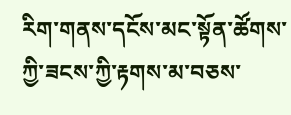རིག་གནས་དངོས་མང་སྟོན་ཚོགས་ཀྱི་ཟངས་ཀྱི་རྟགས་མ་བཅས་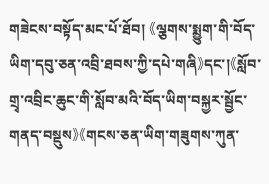གཟེངས་བསྟོད་མང་པོ་ཐོབ། 《ལྕགས་སྨྱུག་གི་བོད་ཡིག་དབུ་ཅན་འབྲི་ཐབས་ཀྱི་དཔེ་གཞི》དང་།《སློབ་གྲྭ་འབྲིང་ཆུང་གི་སློབ་མའི་བོད་ཡིག་བསྐྱར་སྦྱོང་གནད་བསྡུས》《གངས་ཅན་ཡིག་གཟུགས་ཀུན་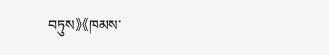བཏུས》《ཁམས་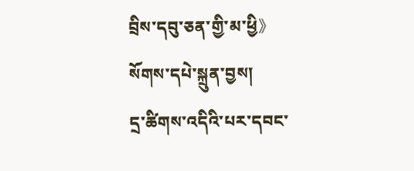བྲིས་དབུ་ཅན་གྱི་མ་ཕྱི》སོགས་དཔེ་སྐྲུན་བྱས།
དྲ་ཚིགས་འདིའི་པར་དབང་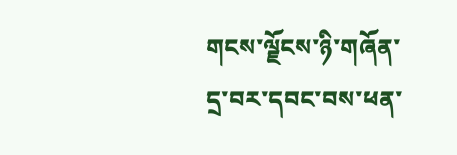གངས་ལྗོངས་ཉི་གཞོན་དྲ་བར་དབང་བས་ཕན་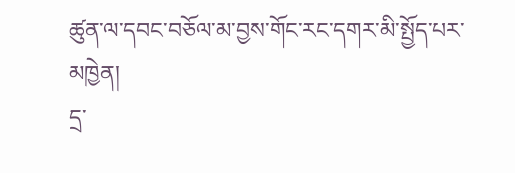ཚུན་ལ་དབང་བཅོལ་མ་བྱས་གོང་རང་དགར་མི་སྤྱོད་པར་མཁྱེན།
དྲ་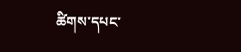ཚིགས་དཔང་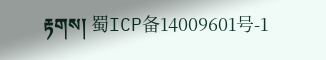རྟགས། 蜀ICP备14009601号-1